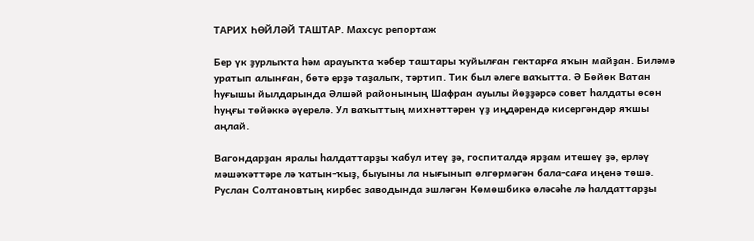ТАРИХ ҺӨЙЛӘЙ ТАШТАР. Махсус репортаж

Бер үк ҙурлыҡта һәм арауыҡта ҡәбер таштары ҡуйылған гектарға яҡын майҙан. Биләмә уратып алынған, бөтә ерҙә таҙалыҡ, тәртип. Тик был әлеге ваҡытта. Ә Бөйөк Ватан һуғышы йылдарында Әлшәй районының Шафран ауылы йөҙҙәрсә совет һалдаты өсөн һуңғы төйәккә әүерелә. Ул ваҡыттың михнәттәрен үҙ иңдәрендә кисергәндәр яҡшы аңлай.

Вагондарҙан яралы һалдаттарҙы ҡабул итеү ҙә, госпиталдә ярҙам итешеү ҙә, ерләү мәшәҡәттәре лә ҡатын-ҡыҙ, быуыны ла нығынып өлгөрмәгән бала-саға иңенә төшә. Руслан Солтановтың кирбес заводында эшләгән Көмөшбикә өләсәһе лә һалдаттарҙы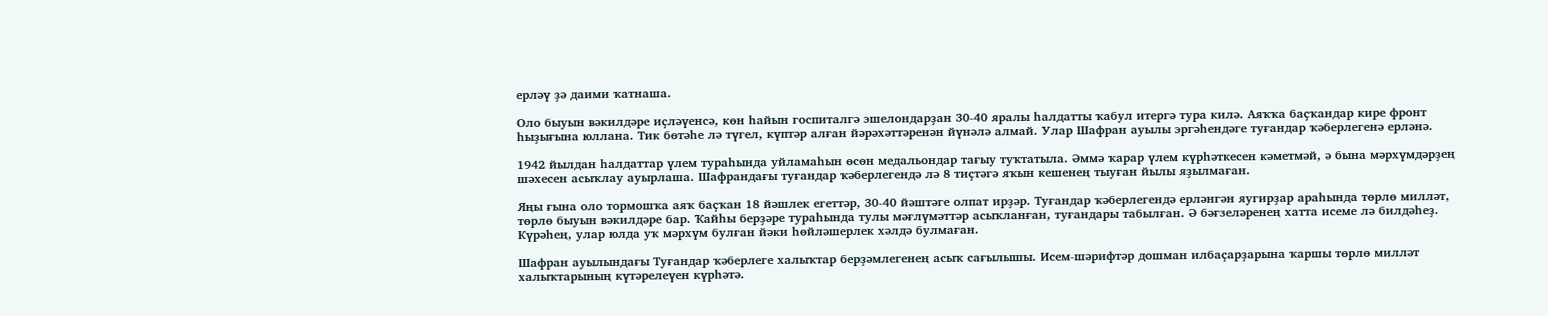ерләү ҙә даими ҡатнаша.

Оло быуын вәкилдәре иҫләүенсә, көн һайын госпиталгә эшелондарҙан 30-40 яралы һалдатты ҡабул итергә тура килә. Аяҡҡа баҫҡандар кире фронт һыҙығына юллана. Тик бөтәһе лә түгел, күптәр алған йәрәхәттәренән йүнәлә алмай. Улар Шафран ауылы эргәһендәге туғандар ҡәберлегенә ерләнә.

1942 йылдан һалдаттар үлем тураһында уйламаһын өсөн медальондар тағыу туҡтатыла. Әммә ҡарар үлем күрһәткесен кәметмәй, ә бына мәрхүмдәрҙең шәхесен асыҡлау ауырлаша. Шафрандағы туғандар ҡәберлегендә лә 8 тиҫтәгә яҡын кешенең тыуған йылы яҙылмаған.

Яңы ғына оло тормошҡа аяҡ баҫҡан 18 йәшлек егеттәр, 30-40 йәштәге олпат ирҙәр. Туғандар ҡәберлегендә ерләнгән яугирҙар араһында төрлө милләт, төрлө быуын вәкилдәре бар. Ҡайһы берҙәре тураһында тулы мәғлүмәттәр асыҡланған, туғандары табылған. Ә бәғзеләренең хатта исеме лә билдәһеҙ. Күрәһең, улар юлда уҡ мәрхүм булған йәки һөйләшерлек хәлдә булмаған.

Шафран ауылындағы Туғандар ҡәберлеге халыҡтар берҙәмлегенең асыҡ сағылышы. Исем-шәрифтәр дошман илбаҫарҙарына ҡаршы төрлө милләт халыҡтарының күтәрелеүен күрһәтә.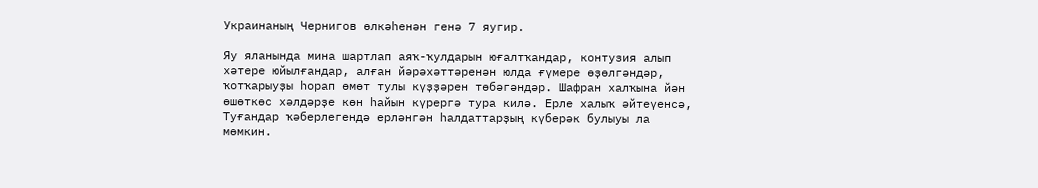Украинаның Чернигов өлкәһенән генә 7 яугир.

Яу яланында мина шартлап аяҡ-ҡулдарын юғалтҡандар, контузия алып хәтере юйылғандар, алған йәрәхәттәренән юлда ғүмере өҙөлгәндәр, ҡотҡарыуҙы һорап өмөт тулы күҙҙәрен төбәгәндәр. Шафран халҡына йән өшөткөс хәлдәрҙе көн һайын күрергә тура килә. Ерле халыҡ әйтеүенсә, Туғандар ҡәберлегендә ерләнгән һалдаттарҙың күберәк булыуы ла мөмкин.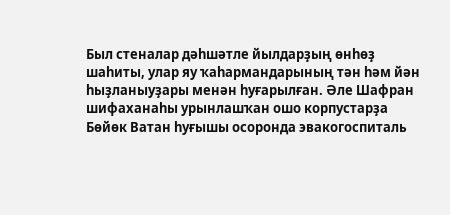Был стеналар дәһшәтле йылдарҙың өнһөҙ шаһиты, улар яу ҡаһармандарының тән һәм йән һыҙланыуҙары менән һуғарылған. Әле Шафран шифаханаһы урынлашҡан ошо корпустарҙа Бөйөк Ватан һуғышы осоронда эвакогоспиталь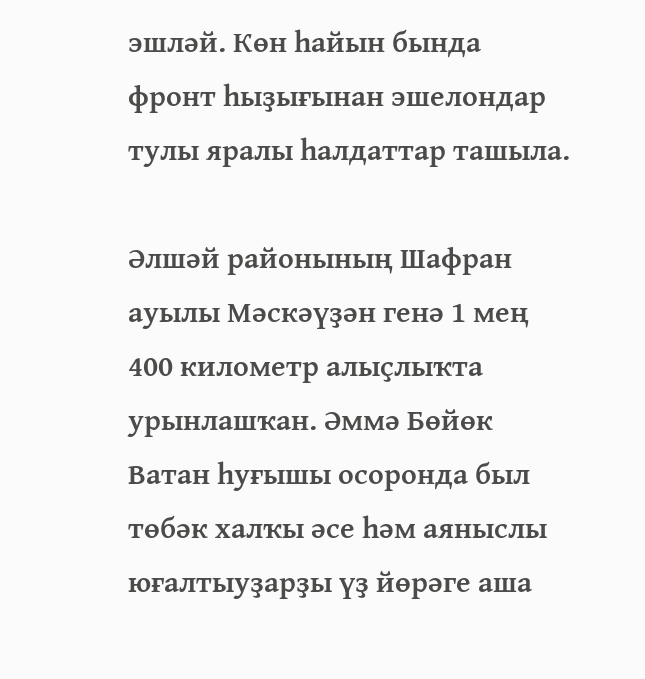эшләй. Көн һайын бында фронт һыҙығынан эшелондар тулы яралы һалдаттар ташыла.

Әлшәй районының Шафран ауылы Мәскәүҙән генә 1 мең 400 километр алыҫлыҡта урынлашҡан. Әммә Бөйөк Ватан һуғышы осоронда был төбәк халҡы әсе һәм аяныслы юғалтыуҙарҙы үҙ йөрәге аша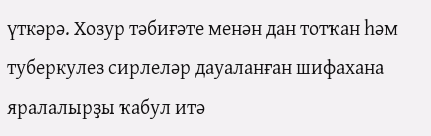үткәрә. Хозур тәбиғәте менән дан тотҡан һәм туберкулез сирлеләр дауаланған шифахана яралалырҙы ҡабул итә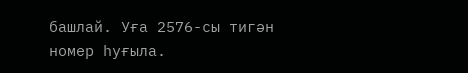башлай. Уға 2576-сы тигән номер һуғыла.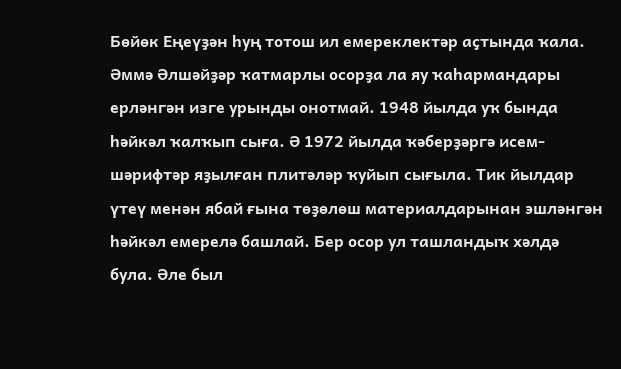Бөйөк Еңеүҙән һуң тотош ил емереклектәр аҫтында ҡала. Әммә Әлшәйҙәр ҡатмарлы осорҙа ла яу ҡаһармандары ерләнгән изге урынды онотмай. 1948 йылда уҡ бында һәйкәл ҡалҡып сыға. Ә 1972 йылда ҡәберҙәргә исем-шәрифтәр яҙылған плитәләр ҡуйып сығыла. Тик йылдар үтеү менән ябай ғына төҙөлөш материалдарынан эшләнгән һәйкәл емерелә башлай. Бер осор ул ташландыҡ хәлдә була. Әле был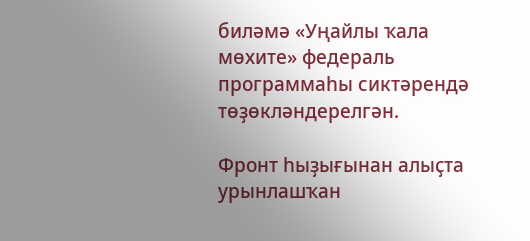биләмә «Уңайлы ҡала мөхите» федераль программаһы сиктәрендә төҙөкләндерелгән.

Фронт һыҙығынан алыҫта урынлашҡан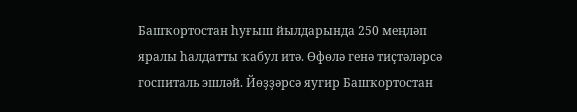Башҡортостан һуғыш йылдарында 250 меңләп яралы һалдатты ҡабул итә. Өфөлә генә тиҫтәләрсә госпиталь эшләй. Йөҙҙәрсә яугир Башҡортостан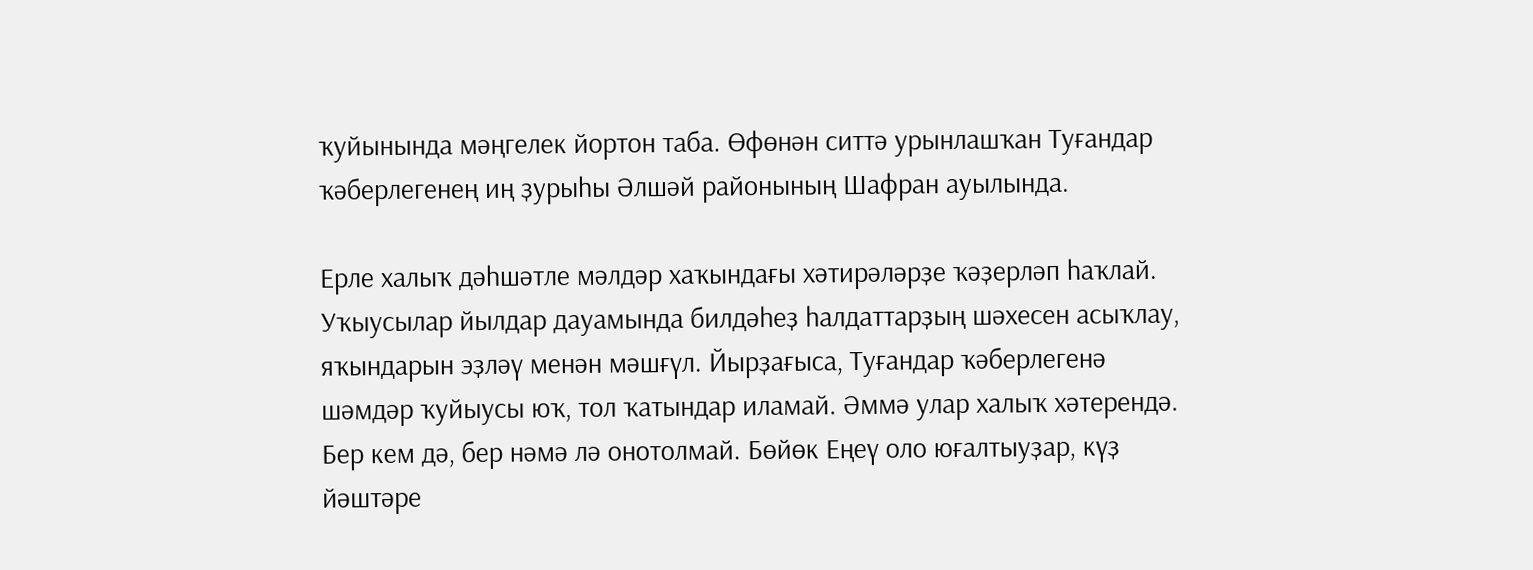ҡуйынында мәңгелек йортон таба. Өфөнән ситтә урынлашҡан Туғандар ҡәберлегенең иң ҙурыһы Әлшәй районының Шафран ауылында.

Ерле халыҡ дәһшәтле мәлдәр хаҡындағы хәтирәләрҙе ҡәҙерләп һаҡлай. Уҡыусылар йылдар дауамында билдәһеҙ һалдаттарҙың шәхесен асыҡлау, яҡындарын эҙләү менән мәшғүл. Йырҙағыса, Туғандар ҡәберлегенә шәмдәр ҡуйыусы юҡ, тол ҡатындар иламай. Әммә улар халыҡ хәтерендә. Бер кем дә, бер нәмә лә онотолмай. Бөйөк Еңеү оло юғалтыуҙар, күҙ йәштәре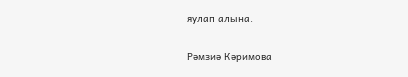яулап алына.

Рәмзиә Кәримова